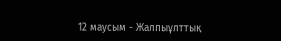12 маусым - Жалпыұлттық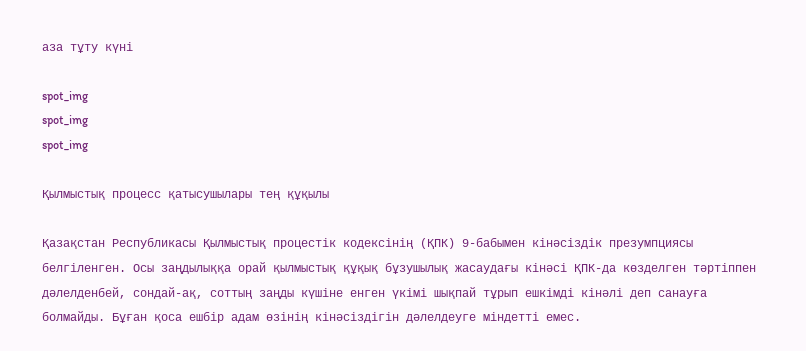аза тұту күні

spot_img
spot_img
spot_img

Қылмыстық процесс қатысушылары тең құқылы

Қазақстан Республикасы Қылмыстық процестік кодексінің (ҚПК) 9-бабымен кiнәсiздiк презумпциясы белгіленген. Осы заңдылыққа орай қылмыстық құқық бұзушылық жасаудағы кiнәсі ҚПК-да көзделген тәртiппен дәлелденбей, сондай-ақ, соттың заңды күшiне енген үкiмi шықпай тұрып ешкімді кiнәлі деп санауға болмайды. Бұған қоса ешбір адам өзiнiң кiнәсiздiгiн дәлелдеуге мiндеттi емес.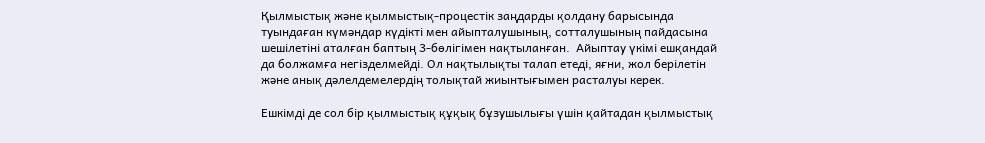Қылмыстық және қылмыстық-процестік заңдарды қолдану барысында туындаған күмәндар күдікті мен айыпталушының, сотталушының пайдасына шешiлетіні аталған баптың 3-бөлігімен нақтыланған.  Айыптау үкiмi ешқандай да болжамға негiзделмейді. Ол нақтылықты талап етеді, яғни, жол берілетін және анық дәлелдемелердiң толықтай жиынтығымен расталуы керек.

Ешкiмдi де сол бір қылмыстық құқық бұзушылығы үшін қайтадан қылмыстық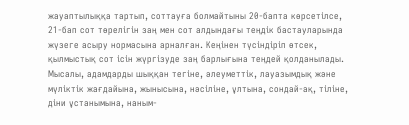жауаптылыққа тартып, соттауға болмайтыны 20-бапта көрсетілсе,  21-бап сот төрелігiн заң мен сот алдындағы теңдiк бастауларында жүзеге асыру нормасына арналған. Кеңінен түсіндіріп өтсек, қылмыстық сот iсiн жүргізуде заң барлығына теңдей қолданылады. Мысалы, адамдарды шыққан тегiне, әлеуметтiк, лауазымдық және мүлiктiк жағдайына, жынысына, нәсiлiне, ұлтына, сондай-ақ, тiлiне, дiни ұстанымына, наным-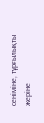сеніміне, тұрғылықты жерiне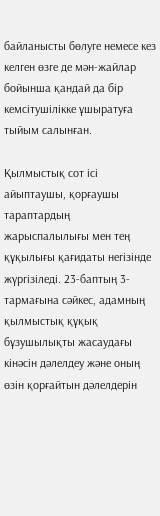байланысты бөлуге немесе кез келген өзге де мән-жайлар бойынша қандай да бір кемсiтушiлiкке ұшыратуға тыйым салынған.

Қылмыстық сот iсi айыптаушы, қорғаушы тараптардың жарыспалылығы мен тең құқылығы қағидаты негiзiнде жүргізіледі. 23-баптың 3-тармағына сәйкес, адамның қылмыстық құқық бұзушылықты жасаудағы кiнәсін дәлелдеу және оның өзін қорғайтын дәлелдерін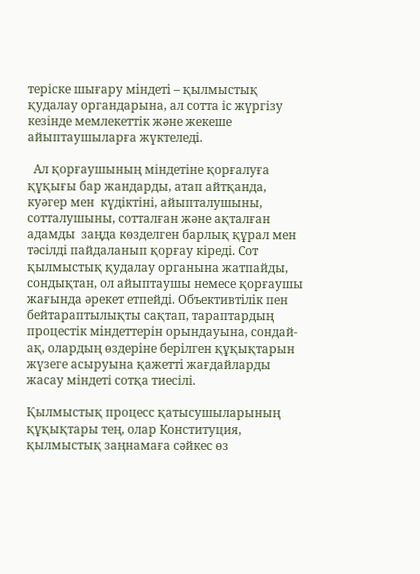теріске шығару мiндетi – қылмыстық қудалау органдарына, ал сотта іс жүргізу кезінде мемлекеттік және жекеше айыптаушыларға жүктеледi.

  Ал қорғаушының міндетіне қорғалуға құқығы бар жандарды, атап айтқанда, куәгер мен  күдіктіні, айыпталушыны, сотталушыны, сотталған және ақталған адамды  заңда көзделген барлық құрал мен тәсілді пайдаланып қорғау кіреді. Сот қылмыстық қудалау органына жатпайды, сондықтан, ол айыптаушы немесе қорғаушы жағында әрекет етпейді. Объективтiлiк пен бейтараптылықты сақтап, тараптардың процестік мiндеттерін орындауына, сондай-ақ, олардың өздерiне берiлген құқықтарын жүзеге асыруына қажеттi жағдайларды жасау міндеті сотқа тиесілі.

Қылмыстық процесс қатысушыларының құқықтары тең, олар Конституция, қылмыстық заңнамаға сәйкес өз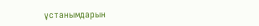ұстанымдарын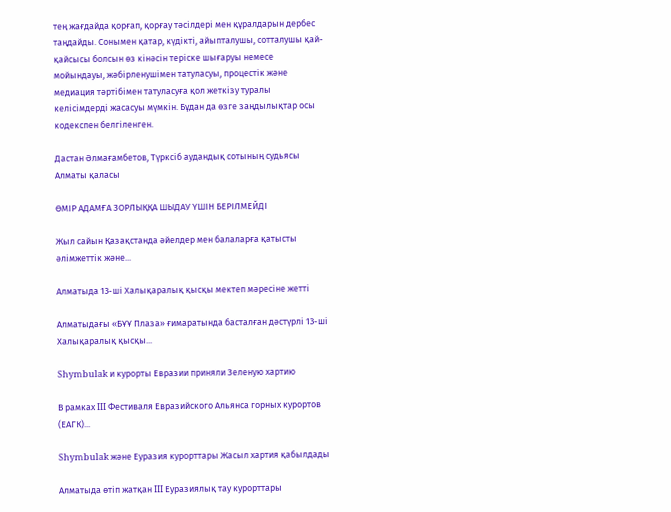тең жағдайда қорғап, қорғау тәсілдері мен құралдарын дербес таңдайды. Сонымен қатар, күдіктi, айыпталушы, сотталушы қай-қайсысы болсын өз кiнәсін теріске шығаруы немесе  мойындауы, жәбірленушімен татуласуы, процестік және медиация тәртібімен татуласуға қол жеткізу туралы келісімдерді жасасуы мүмкін. Бұдан да өзге заңдылықтар осы кодекспен белгіленген.

Дастан Әлмағамбетов, Түрксіб аудандық сотының судьясы Алматы қаласы

ӨМІР АДАМҒА ЗОРЛЫҚҚА ШЫДАУ ҮШІН БЕРІЛМЕЙДІ

Жыл сайын Қазақстанда әйелдер мен балаларға қатысты әлімжеттік және...

Алматыда 13-ші Халықаралық қысқы мектеп мәресіне жетті

Алматыдағы «БҰҰ Плаза» ғимаратында басталған дәстүрлі 13-ші Халықаралық қысқы...

Shymbulak и курорты Евразии приняли Зеленую хартию

В рамках III Фестиваля Евразийского Альянса горных курортов (ЕАГК)...

Shymbulak және Еуразия курорттары Жасыл хартия қабылдады

Алматыда өтіп жатқан III Еуразиялық тау курорттары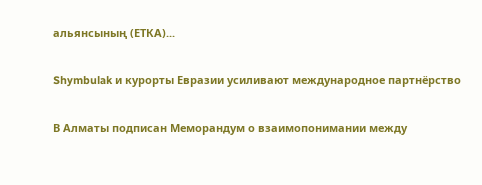альянсының (ЕТКА)...

Shymbulak и курорты Евразии усиливают международное партнёрство

В Алматы подписан Меморандум о взаимопонимании между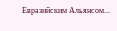Евразийским Альянсом...